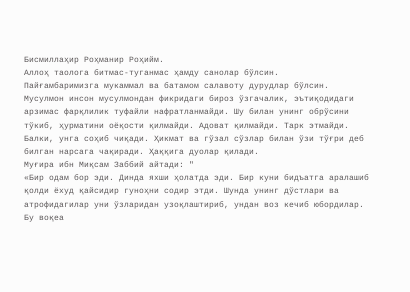Бисмиллаҳир Роҳманир Роҳийм.
Аллоҳ таолога битмас-туганмас ҳамду санолар бўлсин.
Пайғамбаримизга мукаммал ва батамом салавоту дурудлар бўлсин.
Мусулмон инсон мусулмондан фикридаги бироз ўзгачалик, эътиқодидаги арзимас фарқлилик туфайли нафратланмайди. Шу билан унинг обрўсини тўкиб, ҳурматини оёқости қилмайди. Адоват қилмайди. Тарк этмайди. Балки, унга соҳиб чиқади. Ҳикмат ва гўзал сўзлар билан ўзи тўғри деб билган нарсага чақиради. Ҳаққига дуолар қилади.
Муғира ибн Миқсам Заббий айтади: "
«Бир одам бор эди. Динда яхши ҳолатда эди. Бир куни бидъатга аралашиб қолди ёхуд қайсидир гуноҳни содир этди. Шунда унинг дўстлари ва атрофидагилар уни ўзларидан узоқлаштириб, ундан воз кечиб юбордилар. Бу воқеа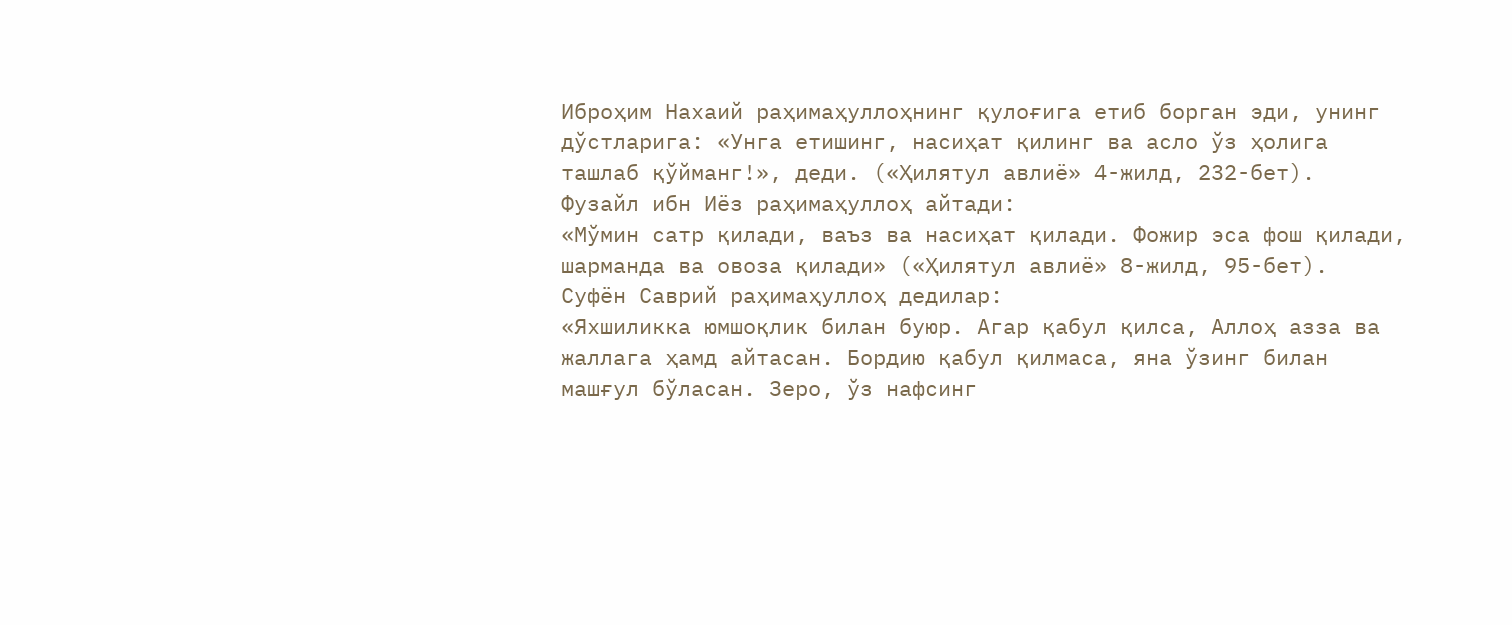Иброҳим Нахаий раҳимаҳуллоҳнинг қулоғига етиб борган эди, унинг дўстларига: «Унга етишинг, насиҳат қилинг ва асло ўз ҳолига ташлаб қўйманг!», деди. («Ҳилятул авлиё» 4-жилд, 232-бет).
Фузайл ибн Иёз раҳимаҳуллоҳ айтади:
«Мўмин сатр қилади, ваъз ва насиҳат қилади. Фожир эса фош қилади, шарманда ва овоза қилади» («Ҳилятул авлиё» 8-жилд, 95-бет).
Суфён Саврий раҳимаҳуллоҳ дедилар:
«Яхшиликка юмшоқлик билан буюр. Агар қабул қилса, Аллоҳ азза ва жаллага ҳамд айтасан. Бордию қабул қилмаса, яна ўзинг билан машғул бўласан. Зеро, ўз нафсинг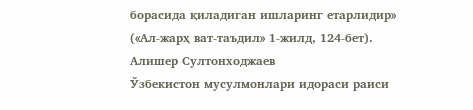борасида қиладиган ишларинг етарлидир» («Ал-жарҳ ват-таъдил» 1-жилд, 124-бет).
Алишер Султонходжаев
Ўзбекистон мусулмонлари идораси раиси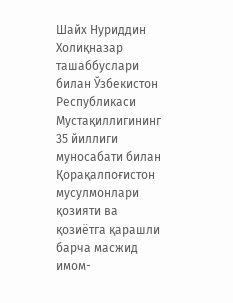Шайх Нуриддин Холиқназар ташаббуслари билан Ўзбекистон Республикаси Мустақиллигининг 35 йиллиги муносабати билан Қорақалпоғистон мусулмонлари қозияти ва қозиётга қарашли барча масжид имом-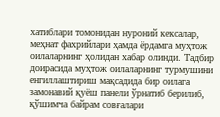хатиблари томонидан нуроний кексалар, меҳнат фахрийлари ҳамда ёрдамга муҳтож оилаларнинг ҳолидан хабар олинди. Тадбир доирасида муҳтож оилаларнинг турмушини енгиллаштириш мақсадида бир оилага замонавий қуёш панели ўрнатиб берилиб, қўшимча байрам совғалари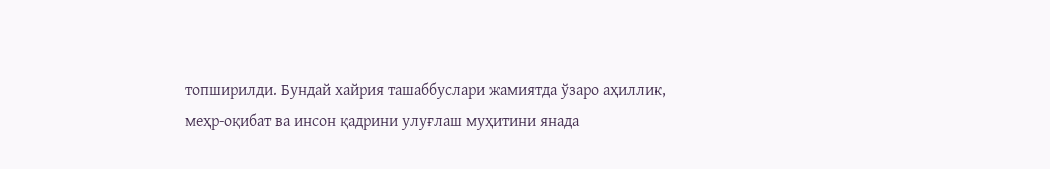топширилди. Бундай хайрия ташаббуслари жамиятда ўзаро аҳиллик, меҳр-оқибат ва инсон қадрини улуғлаш муҳитини янада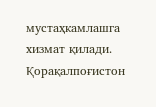мустаҳкамлашга хизмат қилади.
Қорақалпоғистон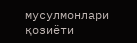мусулмонлари қозиёти